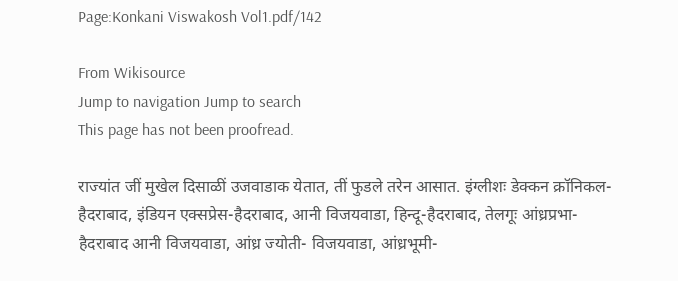Page:Konkani Viswakosh Vol1.pdf/142

From Wikisource
Jump to navigation Jump to search
This page has not been proofread.

राज्यांत जीं मुखेल दिसाळीं उजवाडाक येतात, तीं फुडले तरेन आसात. इंग्लीशः डेक्कन क्रॉनिकल-हैदराबाद, इंडियन एक्सप्रेस-हैदराबाद, आनी विजयवाडा, हिन्दू-हैदराबाद, तेलगूः आंध्रप्रभा- हैदराबाद आनी विजयवाडा, आंध्र ज्योती- विजयवाडा, आंध्रभूमी-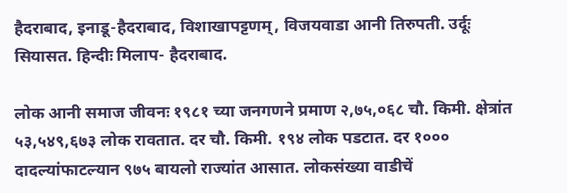हैदराबाद, इनाडू-हैदराबाद, विशाखापट्टणम्, विजयवाडा आनी तिरुपती. उर्दूः सियासत. हिन्दीः मिलाप- हैदराबाद.

लोक आनी समाज जीवनः १९८१ च्या जनगणने प्रमाण २,७५,०६८ चौ. किमी. क्षेत्रांत ५३,५४९,६७३ लोक रावतात. दर चौ. किमी. १९४ लोक पडटात. दर १००० दादल्यांफाटल्यान ९७५ बायलो राज्यांत आसात. लोकसंख्या वाडीचें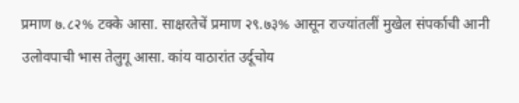प्रमाण ७.८२% टक्के आसा. साक्षरतेचें प्रमाण २९.७३% आसून राज्यांतलीं मुखेल संपर्काची आनी उलोवपाची भास तेलुगू आसा. कांय वाठारांत उर्दूचोय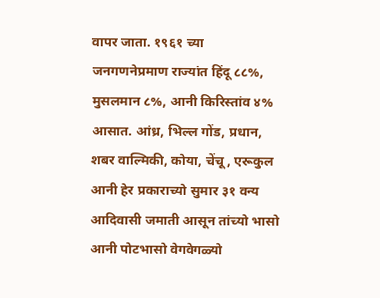वापर जाता. १९६१ च्या जनगणनेप्रमाण राज्यांत हिंदू ८८%, मुसलमान ८%, आनी किरिस्तांव ४% आसात. आंध्र, भिल्ल गोंड, प्रधान, शबर वाल्मिकी, कोया, चेंचू, एरूकुल आनी हेर प्रकाराच्यो सुमार ३१ वन्य आदिवासी जमाती आसून तांच्यो भासो आनी पोटभासो वेगवेगळ्यो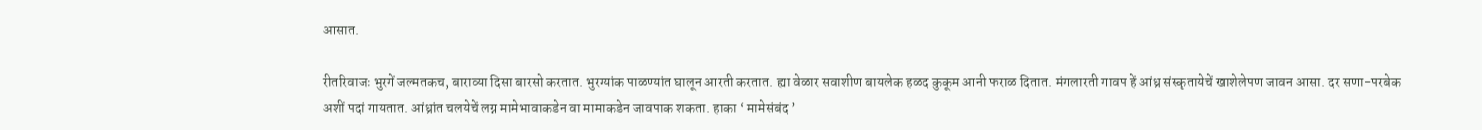आसात.

रीतरिवाजः भुरगें जल्मतकच, बाराव्या दिसा बारसो करतात. भुरग्यांक पाळण्यांत घालून आरती करतात. ह्या वेळार सवाशीण बायलेक हळद कुकूम आनी फराळ दितात. मंगलारती गावप हें आंध्र संस्कृतायेचें खाशेलेपण जावन आसा. दर सणा-परबेक अशीं पदां गायतात. आंध्रांत चलयेचें लग्न मामेभावाकडेन वा मामाकडेन जावपाक शकता. हाका ‘ मामेसंबंद ’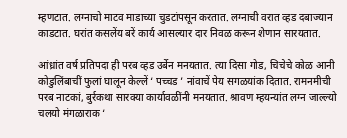म्हणटात. लग्नाचो माटव माडाच्या चुडटांपसून करतात. लग्नाची वरात व्हड दबाज्यान काडटात. घरांत कसलेंय बरें कार्य आसल्यार दार निवळ करून शेणान सारयतात.

आंध्रांत वर्ष प्रतिपदा ही परब व्हड उर्बेन मनयतात. त्या दिसा गोड, चिचेचे कोळ आनी कोडुलिंबाचीं फुलां घालून केल्लें ‘ पच्चड ’ नांवाचें पेय सगळयांक दितात. रामनमीची परब नाटकां, बुर्रकथा सारक्या कार्यावळींनी मनयतात. श्रावण म्हयन्यांत लग्न जाल्ल्यो चलयो मंगळाराक ‘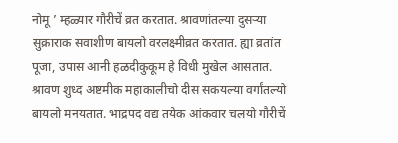नोमू ’ म्हळ्यार गौरीचें व्रत करतात. श्रावणांतल्या दुसऱ्या सुक्राराक सवाशीण बायलो वरलक्ष्मीव्रत करतात. ह्या व्रतांत पूजा, उपास आनी हळदीकुकूम हे विधी मुखेल आसतात. श्रावण शुध्द अष्टमीक महाकालीचो दीस सकयल्या वर्गांतल्यो बायलो मनयतात. भाद्रपद वद्य तयेक आंकवार चलयो गौरीचें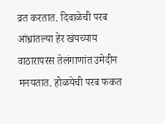व्रत करतात. दिवाळेची परब आंध्रांतल्या हेर खंयच्याय वाठारापरस तेलंगाणांत उमेदीन मनयतात. होळयेची परब फकत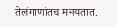तेलंगाणांतच मनयतात.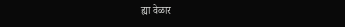ह्या वेळार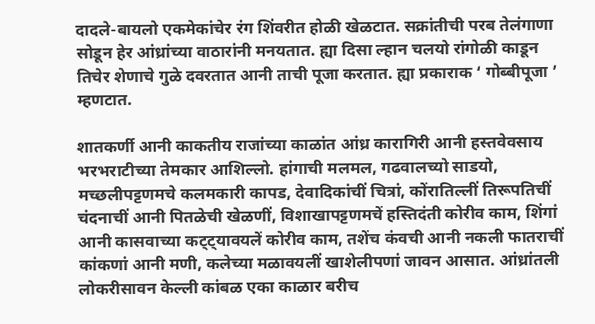दादले-बायलो एकमेकांचेर रंग शिंवरीत होळी खेळटात. सक्रांतीची परब तेलंगाणा सोडून हेर आंध्रांच्या वाठारांनी मनयतात. ह्या दिसा ल्हान चलयो रांगोळी काडून तिचेर शेणाचे गुळे दवरतात आनी ताची पूजा करतात. ह्या प्रकाराक ‘ गोब्बीपूजा ’ म्हणटात.

शातकर्णी आनी काकतीय राजांच्या काळांत आंध्र कारागिरी आनी हस्तवेवसाय भरभराटीच्या तेमकार आशिल्लो. हांगाची मलमल, गढवालच्यो साडयो, मच्छलीपट्टणमचे कलमकारी कापड, देवादिकांचीं चित्रां, कोंरातिल्लीं तिरूपतिचीं चंदनाचीं आनी पितळेची खेळणीं, विशाखापट्टणमचें हस्तिदंती कोरीव काम, शिंगां आनी कासवाच्या कट्ट्यावयलें कोरीव काम, तशेंच कंवची आनी नकली फातराचीं कांकणां आनी मणी, कलेच्या मळावयलीं खाशेलीपणां जावन आसात. आंध्रांतली लोकरीसावन केल्ली कांबळ एका काळार बरीच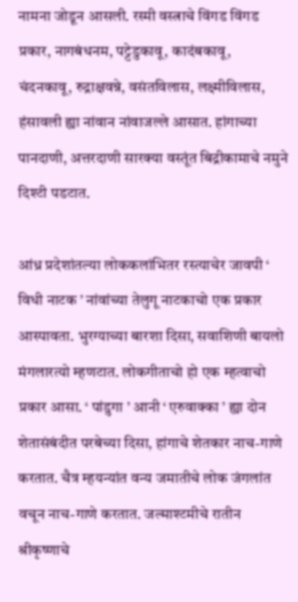नामना जोडून आसली. रस्मी वस्त्राचे विंगड विंगड प्रकार, नागबंधनम, पट्टेडुकावू, कादंबकावू, चंदनकावू, रुद्राक्षवन्ने, वसंतविलास, लक्ष्मीविलास, हंसावली ह्या नांवान नांवाजल्ले आसात. हांगाच्या पानदाणी, अत्तरदाणी सारक्या वस्तूंत बिद्रीकामाचे नमुने दिश्टी पडटात.

आंध्र प्रदेशांतल्या लोककलांभितर रस्त्याचेर जावपी ‘ विधी नाटक ’ नांवांच्या तेलुगू नाटकाचो एक प्रकार आस्पावता. भुरग्याच्या बारशा दिसा, सवाशिणी बायलो मंगलारत्यो म्हणटात. लोकगीताचो हो एक म्हत्वाचो प्रकार आसा. ‘ पांडुगा ’ आनी ‘ एरुवाक्का ’ ह्या दोन शेतासंबंदीत परबेच्या दिसा, हांगाचे शेतकार नाच-गाणे करतात. चैत्र म्हयन्यांत वन्य जमातीचे लोक जंगलांत वचून नाच-गाणे करतात. जल्माश्टमीचे रातीन श्रीकृष्णाचे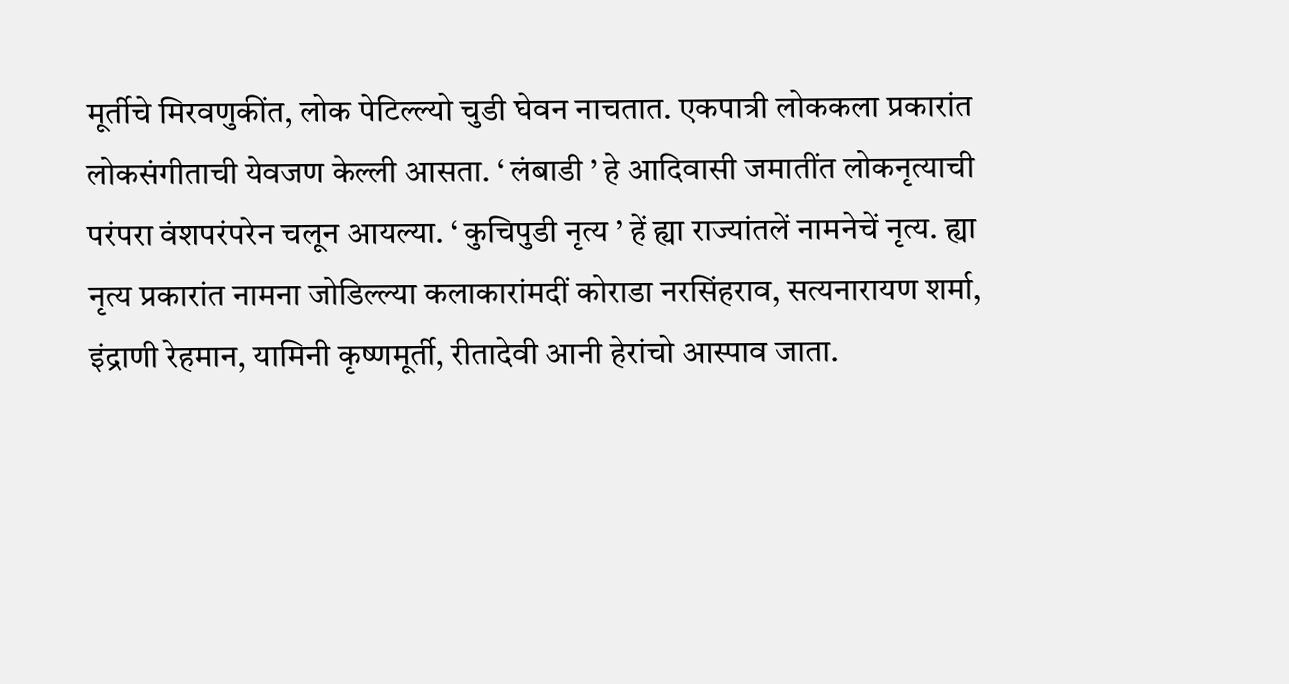मूर्तीचे मिरवणुकींत, लोक पेटिल्ल्यो चुडी घेवन नाचतात. एकपात्री लोककला प्रकारांत लोकसंगीताची येवजण केल्ली आसता. ‘ लंबाडी ’ हे आदिवासी जमातींत लोकनृत्याची परंपरा वंशपरंपरेन चलून आयल्या. ‘ कुचिपुडी नृत्य ’ हें ह्या राज्यांतलें नामनेचें नृत्य. ह्या नृत्य प्रकारांत नामना जोडिल्ल्या कलाकारांमदीं कोराडा नरसिंहराव, सत्यनारायण शर्मा, इंद्राणी रेहमान, यामिनी कृष्णमूर्ती, रीतादेवी आनी हेरांचो आस्पाव जाता.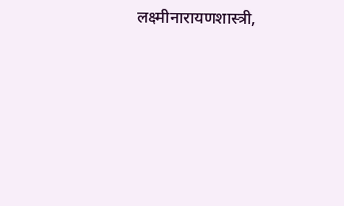लक्ष्मीनारायणशास्त्री,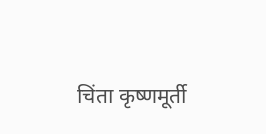चिंता कृष्णमूर्ती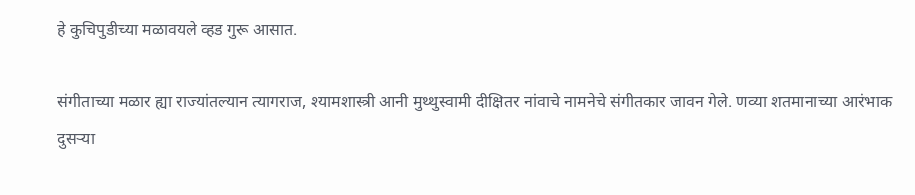हे कुचिपुडीच्या मळावयले व्हड गुरू आसात.

संगीताच्या मळार ह्या राज्यांतल्यान त्यागराज, श्यामशास्त्री आनी मुथ्थुस्वामी दीक्षितर नांवाचे नामनेचे संगीतकार जावन गेले. णव्या शतमानाच्या आरंभाक दुसऱ्या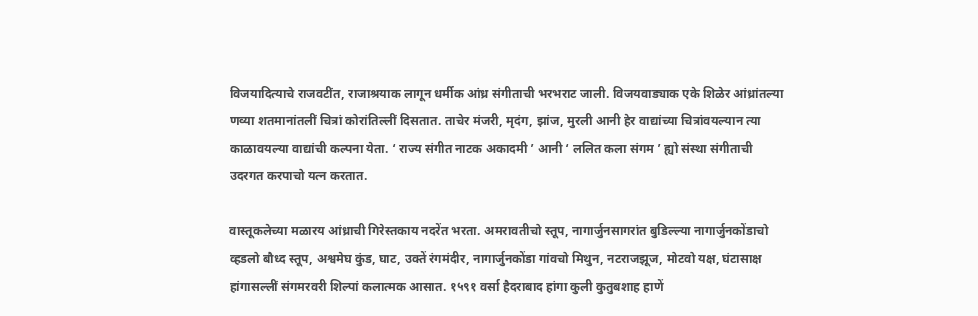विजयादित्याचे राजवटींत, राजाश्रयाक लागून धर्मीक आंध्र संगीताची भरभराट जाली. विजयवाड्याक एके शिळेर आंध्रांतल्या णव्या शतमानांतलीं चित्रां कोरांतिल्लीं दिसतात. ताचेर मंजरी, मृदंग, झांज, मुरली आनी हेर वाद्यांच्या चित्रांवयल्यान त्या काळावयल्या वाद्यांची कल्पना येता. ‘ राज्य संगीत नाटक अकादमी ’ आनी ‘ ललित कला संगम ’ ह्यो संस्था संगीताची उदरगत करपाचो यत्न करतात.

वास्तूकलेच्या मळारय आंध्राची गिरेस्तकाय नदरेंत भरता. अमरावतीचो स्तूप, नागार्जुनसागरांत बुडिल्ल्या नागार्जुनकोंडाचो व्हडलो बौध्द स्तूप, अश्वमेघ कुंड, घाट, उक्तें रंगमंदीर, नागार्जुनकोंडा गांवचो मिथुन, नटराजझूज, मोटवो यक्ष, घंटासाक्ष हांगासल्लीं संगमरवरी शिल्पां कलात्मक आसात. १५९१ वर्सा हैदराबाद हांगा कुली कुतुबशाह हाणें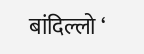बांदिल्लो ‘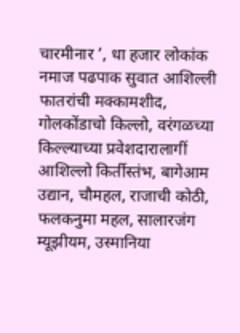चारमीनार ’, धा हजार लोकांक नमाज पढपाक सुवात आशिल्ली फातरांची मक्कामशीद, गोलकोंडाचो किल्लो, वरंगळच्या किल्ल्याच्या प्रवेशदारालागीं आशिल्लो किर्तीस्तंभ, बागेआम उद्यान, चौमहल, राजाची कोठी, फलकनुमा महल, सालारजंग म्यूझीयम, उस्मानिया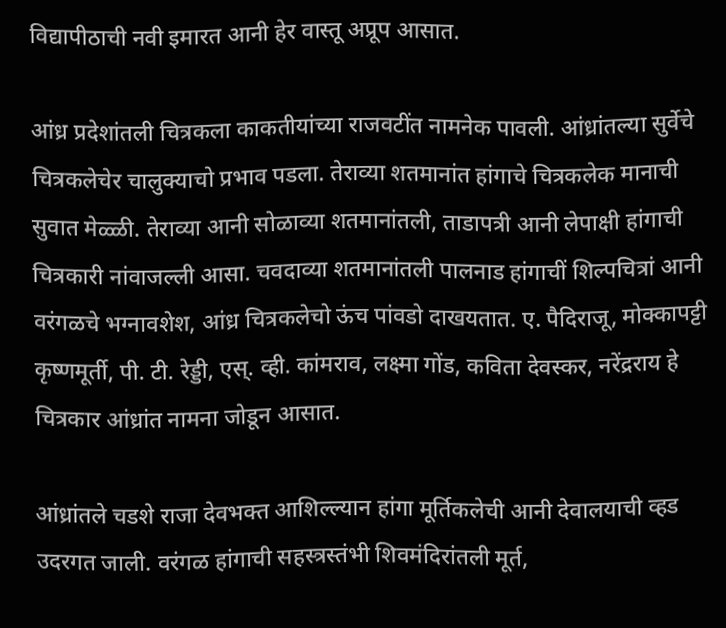विद्यापीठाची नवी इमारत आनी हेर वास्तू अप्रूप आसात.

आंध्र प्रदेशांतली चित्रकला काकतीयांच्या राजवटींत नामनेक पावली. आंध्रांतल्या सुर्वेचे चित्रकलेचेर चालुक्याचो प्रभाव पडला. तेराव्या शतमानांत हांगाचे चित्रकलेक मानाची सुवात मेळ्ळी. तेराव्या आनी सोळाव्या शतमानांतली, ताडापत्री आनी लेपाक्षी हांगाची चित्रकारी नांवाजल्ली आसा. चवदाव्या शतमानांतली पालनाड हांगाचीं शिल्पचित्रां आनी वरंगळचे भग्नावशेश, आंध्र चित्रकलेचो ऊंच पांवडो दाखयतात. ए. पैदिराजू, मोक्कापट्टी कृष्णमूर्ती, पी. टी. रेड्डी, एस्. व्ही. कांमराव, लक्ष्मा गोंड, कविता देवस्कर, नरेंद्रराय हे चित्रकार आंध्रांत नामना जोडून आसात.

आंध्रांतले चडशे राजा देवभक्त आशिल्ल्यान हांगा मूर्तिकलेची आनी देवालयाची व्हड उदरगत जाली. वरंगळ हांगाची सहस्त्रस्तंभी शिवमंदिरांतली मूर्त,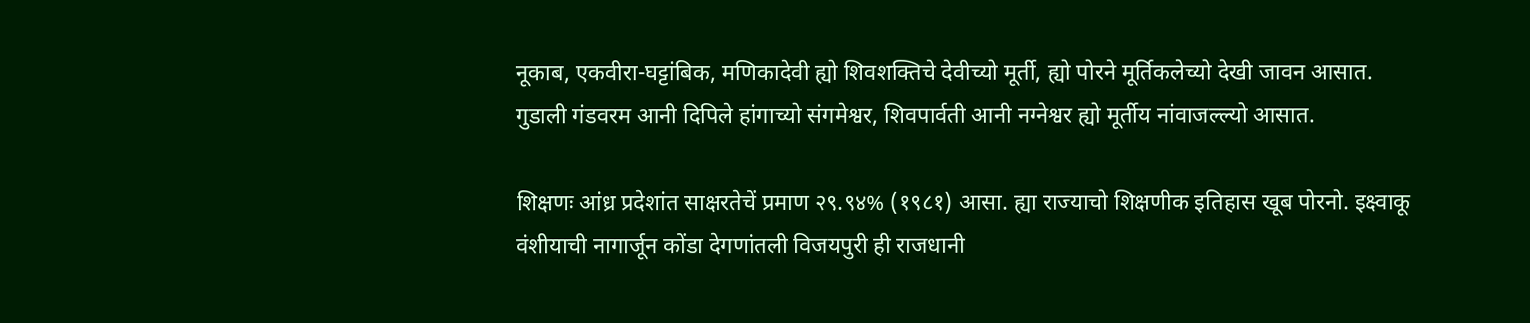नूकाब, एकवीरा-घट्टांबिक, मणिकादेवी ह्यो शिवशक्तिचे देवीच्यो मूर्ती, ह्यो पोरने मूर्तिकलेच्यो देखी जावन आसात. गुडाली गंडवरम आनी दिपिले हांगाच्यो संगमेश्वर, शिवपार्वती आनी नग्नेश्वर ह्यो मूर्तीय नांवाजल्ल्यो आसात.

शिक्षणः आंध्र प्रदेशांत साक्षरतेचें प्रमाण २९.९४% (१९८१) आसा. ह्या राज्याचो शिक्षणीक इतिहास खूब पोरनो. इक्ष्वाकू वंशीयाची नागार्जून कोंडा देगणांतली विजयपुरी ही राजधानी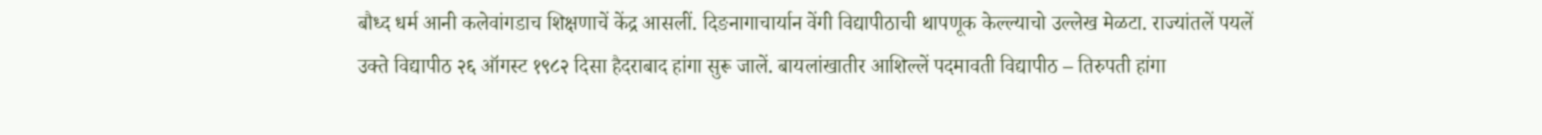बौध्द धर्म आनी कलेवांगडाच शिक्षणाचें केंद्र आसलीं. दिङनागाचार्यान वेंगी विद्यापीठाची थापणूक केल्ल्याचो उल्लेख मेळटा. राज्यांतलें पयलें उक्ते विद्यापीठ २६ ऑगस्ट १९८२ दिसा हैदराबाद हांगा सुरू जालें. बायलांखातीर आशिल्लें पदमावती विद्यापीठ – तिरुपती हांगा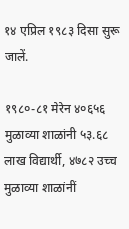१४ एप्रिल १९८३ दिसा सुरू जालें.

१९८०-८१ मेरेन ४०६५६ मुळाव्या शाळांनी ५३.६८ लाख विद्यार्थी, ४७८२ उच्च मुळाव्या शाळांनीं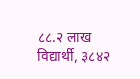८८.२ लाख विद्यार्थी, ३८४२